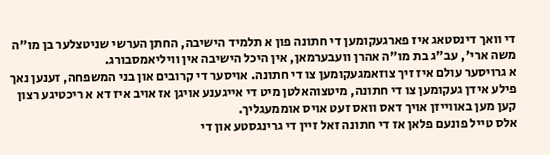די וואך דינסטאג איז פארגעקומען די חתונה פון א תלמיד הישיבה, החתן הערשי שניטצלער בן מו"ה משה ארי', עב"ג בת מו"ה אהרן וועבערמאן, אין היכל הישיבה אין וויליאמסבורג.
א גרויסער עולם איז זיך צוזאמגעקומען צו די חתונה. אויסער די קרובים און בני המשפחה, זענען נאך פילע אידן געקומען צו די חתונה, מיטצוהאלטן מיט די אייגענע אויגן אז אויב איז דא א ריכטיגע רצון קען מען באווייזן אויך דאס וואס זעט אויס אוממעגליך.
אלס טייל פונעם פלאן אז די חתונה זאל זיין די גרינגסטע און די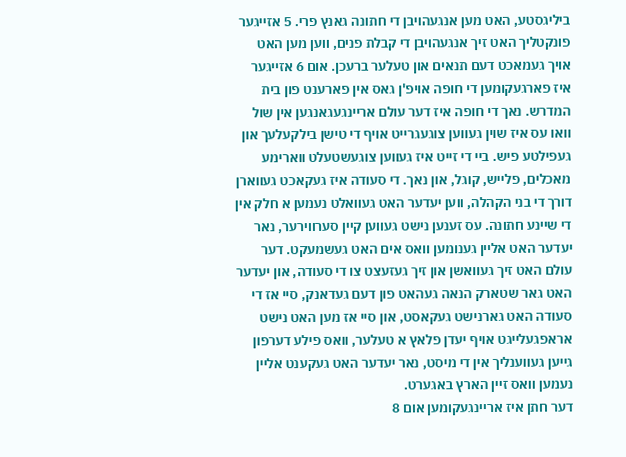ביליגסטע, האט מען אנגעהויבן די חתונה גאנץ פרי. 5 אזייגער פונקטליך האט זיך אנגעהויבן די קבלת פנים, ווען מען האט אויך געמאכט דעם תנאים און טעלער ברעכן. אום 6 אזייגער איז פארגעקומען די חופה אויפ'ן גאס אין פארענט פון בית המדרש. נאך די חופה איז דער עולם אריינגעגאנגען אין שול וואו עס איז שוין געווען צוגעגרייט אויף די טישן בילקעלעך און געפילטע פיש. ביי די זייט איז געווען צוגעשטעלט ווארימע מאכלים, פלייש, קוגל, און נאך. די סעודה איז געקאכט געווארן דורך די בני הקהלה, ווען יעדער האט געוואלט נעמען א חלק אין די שיינע חתונה. עס זענען נישט געווען קיין סערווירער, נאר יעדער האט אליין גענומען וואס אים האט געשמעקט. דער עולם האט זיך געוואשן און זיך געזעצט צו די סעודה, און יעדער האט גאר שטארק הנאה געהאט פון דעם געדאנק, סיי אז די סעודה האט גארנישט געקאסט, און סיי אז מען האט נישט אראפגעלייגט אויף יעדן פלאץ א טעלער, וואס פילע דערפון גייען געווענליך אין די מיסט, נאר יעדער האט געקענט אליין נעמען וואס זיין הארץ באגערט.
דער חתן איז אריינגעקומען אום 8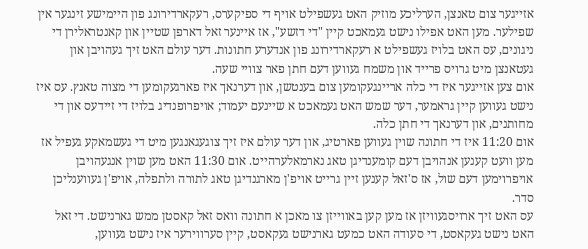אזייגער צום טאנצן, הערליכע מוזיק האט געשפילט אויף די ספיקערס, רעקארדירונג פון היימישע זינגער אין שפילער. מען האט אפילו נישט געמאכט קיין "די דזשע", אז איינער זאל דארפן שטיין און קאנטראלירן די ניגונים, עס האט בלויז געשפילט א רעקארדירונג פון אנדערע חתונות. דער עולם האט זיך געהויבן און געטאנצן מיט גרויס פרייד און משמח געווען דעם חתן פאר צוויי שעה.
אום צען אזייגער איז די כלה אריינגעקומען צום בענטשן, און דערנאך איז פארגעקומען די מצוה טאנץ. עס איז נישט געווען קיין גראמער, דער שמש האט געמאכט א שיינעם יעמוד; אויפרופנדיג בלויז די זיידעס און די מחותנים, און דערנאך די חתן כלה.
אום 11:20 איז די חתונה שוין געווען פארטיג, און דער עולם איז זיך צוגעגאנגען מיט די געשמאקע געפיל אז מען וועט קענען אנהויבן דעם קומענדיגן טאג נארמאלערהייט. אום 11:30 האט מען שוין אנגעהויבן אויפרוימען דעם שול, אז ס'זאל קענען זיין גרייט אויפ'ן מארגנדיגן טאג לתורה ולתפלה, אויפ'ן געווענליכן סדר.
עס האט זיך ארויסגעוויזן אז מען קען באווייזן צו מאכן א חתונה וואס זאל קאסטן ממש גארנישט. די זאל האט נישט געקאסט, די סעודה האט כמעט גארנישט געקאסט, קיין סערווירער איז נישט געווען,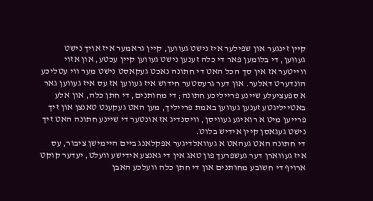קיין זינגער און שפילער איז נישט געווען, קיין גראמער איז אויך נישט געווען, די בלומען פאר די כלה זענען נישט געווען קיין עכטע, און אזוי ווייטער אז אין סך הכל האט די חתונה נאכט געקאסט נישט מער ווי עטליכע הונדערט דאלער. און דער גרעסטער חידוש איז געווען אז עס איז געווען גאר א ספעציעלע שיינע פרייליכע חתונה; די מחותנים, די חתן כלה, און אלע באטייליגטע זענען געווען באמת פרייליך, מען האט געקענט טאנצן און זיך פרייען מיט א רואיגע געוויסן, וויסנדיג אז אונטער די שיינע חתונה האט זיך נישט געגאסן קיין אידיש בלוט.
די חתונה האט געהאט א געוואלדיגער אפקלאנג ביים היימישן ציבור, עס איז געווארן דער געשפרעך פון טאג אין די גאנצע אידישע וועלט, יעדער קוקט ארויף די חשובע מחותנים און די חתן כלה וועלכע האבן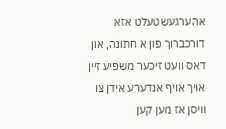אהערגעשטעלט אזא דורכברוך פון א חתונה, און דאס וועט זיכער משפיע זיין אויך אויף אנדערע אידן צו וויסן אז מען קען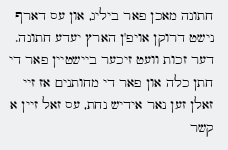חתונה מאכן פאר ביליג, און עס דארף נישט דרוקן אויפ'ן הארץ יעדע חתונה. דער זכות וועט זיכער ביישטיין פאר די חתן כלה און פאר די מחותנים אז זיי זאלן זען נאר אידיש נחת, עס זאל זיין א קשר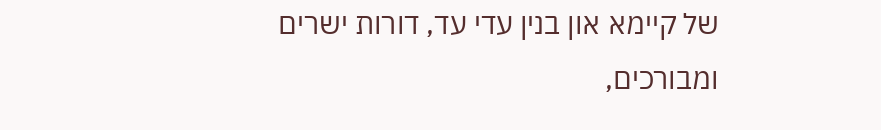של קיימא און בנין עדי עד, דורות ישרים ומבורכים,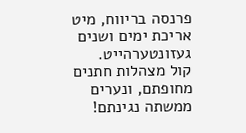פרנסה בריווח, מיט אריכת ימים ושנים געזונטערהייט.
קול מצהלות חתנים מחופתם, ונערים ממשתה נגינתם!